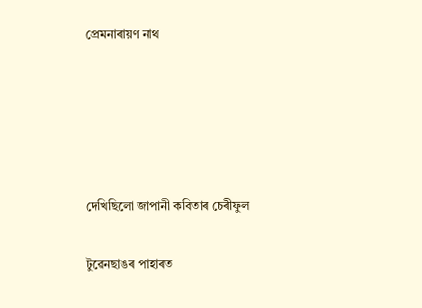প্ৰেমনাৰায়ণ নাথ





দেখিছিলো জাপানী কবিতাৰ চেৰীফুল

টুৱেনছাঙৰ পাহাৰত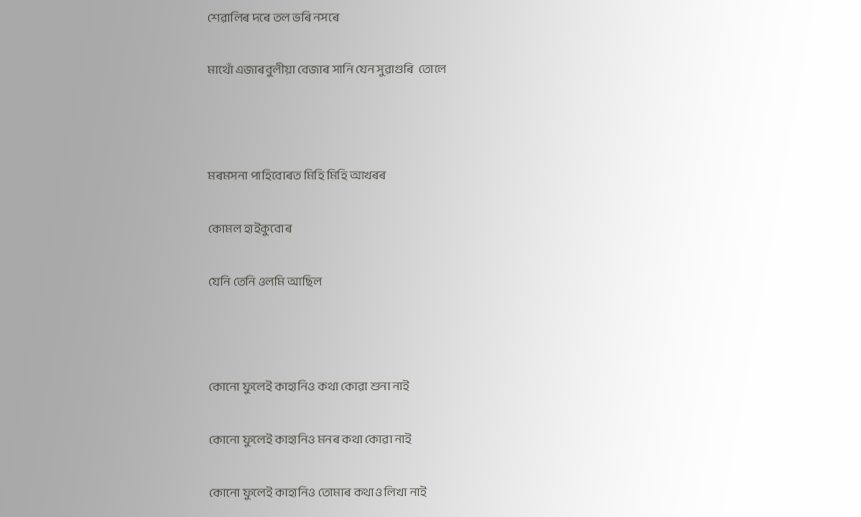শেৱালিৰ দৰে তল ভৰি নসৰে

মাথোঁ এজাৰবুলীয়া বেজাৰ সানি যেন সুৱাগুৰি  তোলে



মৰমসনা পাহিবোৰত মিহি মিহি আখৰৰ

কোমল হাইকুবোৰ

যেনি তেনি ওলমি আছিল



কোনো ফুলেই কাহানিও কথা কোৱা শুনা নাই

কোনো ফুলেই কাহানিও মনৰ কথা কোৱা নাই

কোনো ফুলেই কাহানিও তোমাৰ কথাও লিখা নাই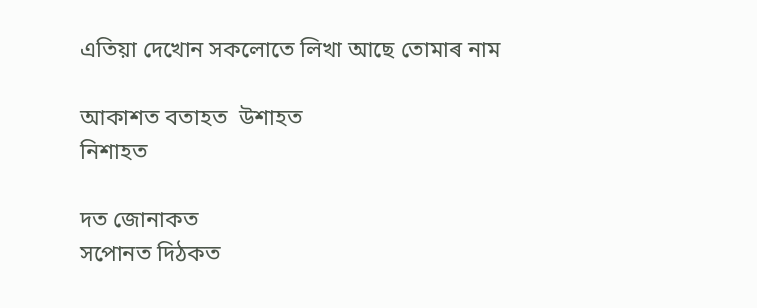এতিয়া দেখোন সকলোতে লিখা আছে তোমাৰ নাম

আকাশত বতাহত  উশাহত
নিশাহত

দত জোনাকত
সপোনত দিঠকত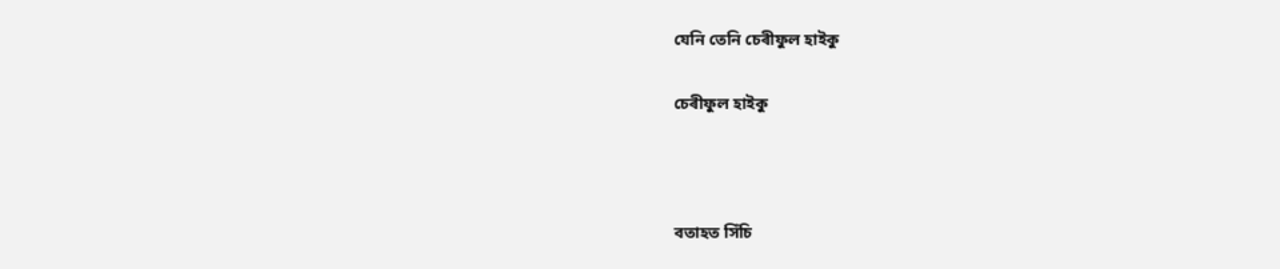যেনি তেনি চেৰীফুল হাইকু

চেৰীফুল হাইকু



বতাহত সিঁচি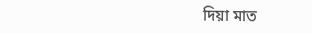দিয়া মাত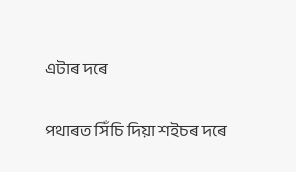এটাৰ দৰে

পথাৰত সিঁচি দিয়া শইচৰ দৰে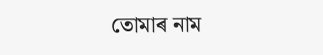তোমাৰ নাম